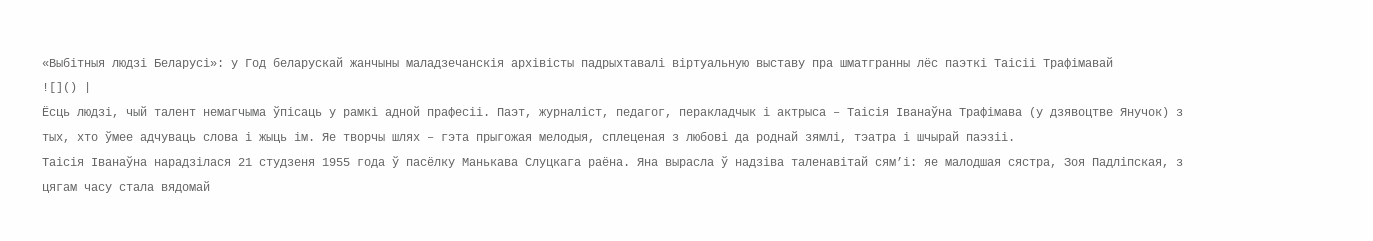«Выбітныя людзі Беларусі»: у Год беларускай жанчыны маладзечанскія архівісты падрыхтавалі віртуальную выставу пра шматгранны лёс паэткі Таісіі Трафімавай
![]() |
Ёсць людзі, чый талент немагчыма ўпісаць у рамкі адной прафесіі. Паэт, журналіст, педагог, перакладчык і актрыса – Таісія Іванаўна Трафімава (у дзявоцтве Янучок) з тых, хто ўмее адчуваць слова і жыць ім. Яе творчы шлях – гэта прыгожая мелодыя, сплеценая з любові да роднай зямлі, тэатра і шчырай паэзіі.
Таісія Іванаўна нарадзілася 21 студзеня 1955 года ў пасёлку Манькава Слуцкага раёна. Яна вырасла ў надзіва таленавітай сям’і: яе малодшая сястра, Зоя Падліпская, з цягам часу стала вядомай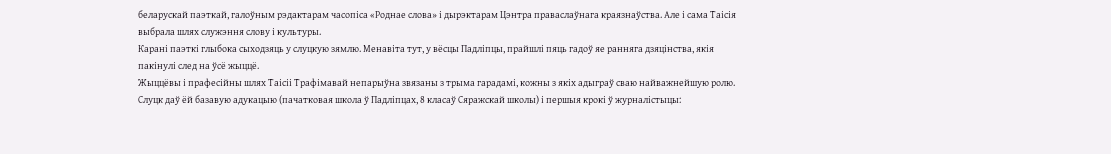беларускай паэткай, галоўным рэдактарам часопіса «Роднае слова» і дырэктарам Цэнтра праваслаўнага краязнаўства. Але і сама Таісія выбрала шлях служэння слову і культуры.
Карані паэткі глыбока сыходзяць у слуцкую зямлю. Менавіта тут, у вёсцы Падліпцы, прайшлі пяць гадоў яе ранняга дзяцінства, якія пакінулі след на ўсё жыццё.
Жыццёвы і прафесійны шлях Таісіі Трафімавай непарыўна звязаны з трыма гарадамі, кожны з якіх адыграў сваю найважнейшую ролю.
Слуцк даў ёй базавую адукацыю (пачатковая школа ў Падліпцах, 8 класаў Сяражскай школы) і першыя крокі ў журналістыцы: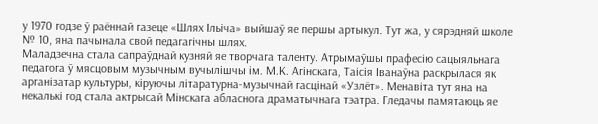у 1970 годзе ў раённай газеце «Шлях Ільіча» выйшаў яе першы артыкул. Тут жа, у сярэдняй школе № 10, яна пачынала свой педагагічны шлях.
Маладзечна стала сапраўднай кузняй яе творчага таленту. Атрымаўшы прафесію сацыяльнага педагога ў мясцовым музычным вучылішчы ім. М.К. Агінскага, Таісія Іванаўна раскрылася як арганізатар культуры, кіруючы літаратурна-музычнай гасцінай «Узлёт». Менавіта тут яна на некалькі год стала актрысай Мінскага абласнога драматычнага тэатра. Гледачы памятаюць яе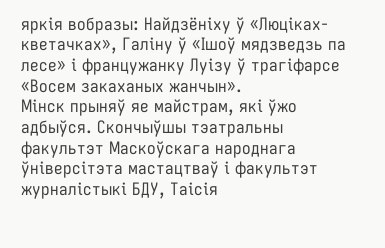яркія вобразы: Найдзёніху ў «Люціках-кветачках», Галіну ў «Ішоў мядзведзь па лесе» і францужанку Луізу ў трагіфарсе «Восем закаханых жанчын».
Мінск прыняў яе майстрам, які ўжо адбыўся. Скончыўшы тэатральны факультэт Маскоўскага народнага ўніверсітэта мастацтваў і факультэт журналістыкі БДУ, Таісія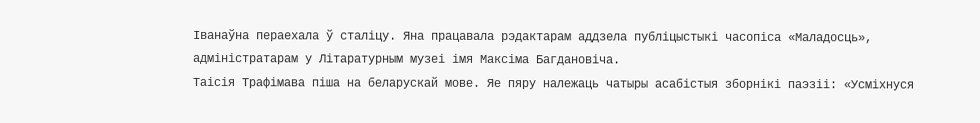Іванаўна пераехала ў сталіцу. Яна працавала рэдактарам аддзела публіцыстыкі часопіса «Маладосць», адміністратарам у Літаратурным музеі імя Максіма Багдановіча.
Таісія Трафімава піша на беларускай мове. Яе пяру належаць чатыры асабістыя зборнікі паэзіі: «Усміхнуся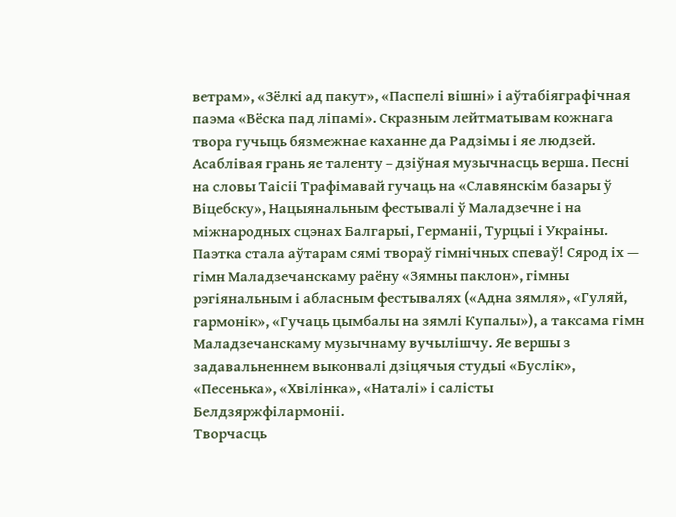ветрам», «Зёлкі ад пакут», «Паспелі вішні» і аўтабіяграфічная паэма «Вёска пад ліпамі». Скразным лейтматывам кожнага твора гучыць бязмежнае каханне да Радзімы і яе людзей.
Асаблівая грань яе таленту – дзіўная музычнасць верша. Песні на словы Таісіі Трафімавай гучаць на «Славянскім базары ў Віцебску», Нацыянальным фестывалі ў Маладзечне і на міжнародных сцэнах Балгарыі, Германіі, Турцыі і Украіны.
Паэтка стала аўтарам сямі твораў гімнічных спеваў! Сярод іх — гімн Маладзечанскаму раёну «Зямны паклон», гімны рэгіянальным і абласным фестывалях («Адна зямля», «Гуляй, гармонік», «Гучаць цымбалы на зямлі Купалы»), а таксама гімн Маладзечанскаму музычнаму вучылішчу. Яе вершы з задавальненнем выконвалі дзіцячыя студыі «Буслік», «Песенька», «Хвілінка», «Наталі» і салісты Белдзяржфілармоніі.
Творчасць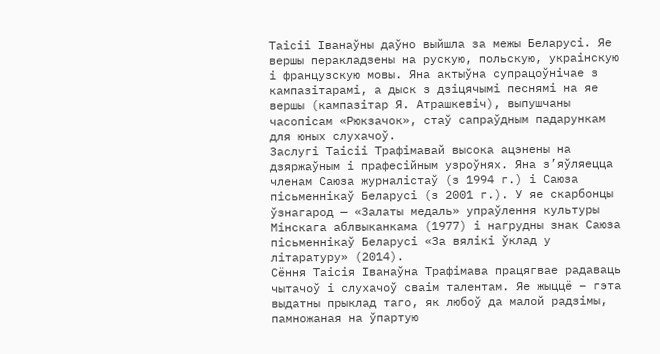Таісіі Іванаўны даўно выйшла за межы Беларусі. Яе вершы перакладзены на рускую, польскую, украінскую і французскую мовы. Яна актыўна супрацоўнічае з кампазітарамі, а дыск з дзіцячымі песнямі на яе вершы (кампазітар Я. Атрашкевіч), выпушчаны часопісам «Рюкзачок», стаў сапраўдным падарункам для юных слухачоў.
Заслугі Таісіі Трафімавай высока ацэнены на дзяржаўным і прафесійным узроўнях. Яна з’яўляецца членам Саюза журналістаў (з 1994 г.) і Саюза пісьменнікаў Беларусі (з 2001 г.). У яе скарбонцы ўзнагарод — «Залаты медаль» упраўлення культуры Мінскага аблвыканкама (1977) і нагрудны знак Саюза пісьменнікаў Беларусі «За вялікі ўклад у літаратуру» (2014).
Сёння Таісія Іванаўна Трафімава працягвае радаваць чытачоў і слухачоў сваім талентам. Яе жыццё – гэта выдатны прыклад таго, як любоў да малой радзімы, памножаная на ўпартую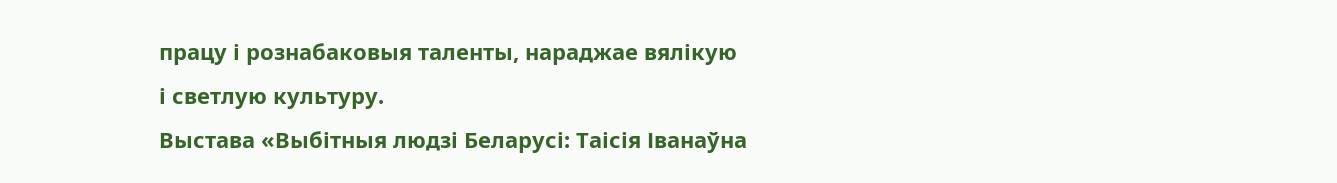працу і рознабаковыя таленты, нараджае вялікую і светлую культуру.
Выстава «Выбітныя людзі Беларусі: Таісія Іванаўна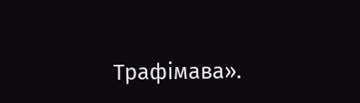Трафімава».